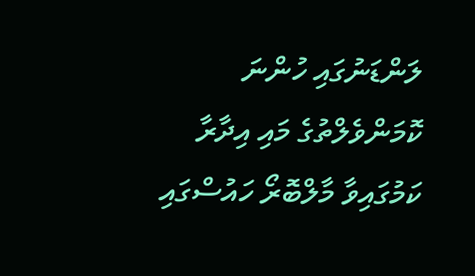ލަންޑަނުގައި ހުންނަ ކޮމަންވެލްތުގެ މައި އިދާރާ ކަމުގައިވާ މާލްބޮރޯ ހައުސްގައި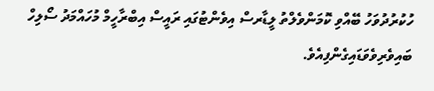ހުކުރުދުވަހު ބޭއްވި ކޮމަންވެލްތު ލީޑާރސް އިވެންޓުގައި ރައީސް އިބްރާހީމް މުހައްމަދު ސޯލިހް ބައިވެރިވެވަޑައިގެންފިއެވެ.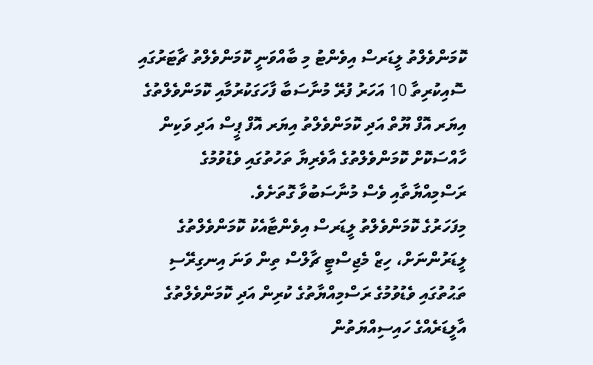ކޮމަންވެލްތު ލީޑަރސް އިވެންޓު މި ބާއްވަނީ ކޮމަންވެލްތު ޗާޓަރުގައި ސޮއިކުރިތާ 10 އަހަރު ފުރޭ މުނާސަބާ ފާހަގަކުރުމާއި ކޮމަންވެލްތުގެ އިޔަރ އޮފް ޔޫތް އަދި ކޮމަންވެލްތު އިޔަރ އޮފް ޕީސް އަދި ވަކިން ހާއްސަކޮށް ކޮމަންވެލްތުގެ އާވެރިޔާ ތަހުތުގައި ވެޑުވުމުގެ ރަސްމިއްޔާތާއި ވެސް މުނާސަބުވާ ގޮތަށެވެ.
މިފަހަރުގެ ކޮމަންވެލްތު ލީޑަރސް އިވެންޓާއެކު ކޮމަންވެލްތުގެ ލީޑަރުންނަށް، ހިޒް މެޖިސްޓީ ޗާލްސް ތިން ވަނަ އިނގިރޭސި ތަޙުތުގައި ވެޑުވުމުގެ ރަސްމިއްޔާތުގެ ކުރިން އަދި ކޮމަންވެލްތުގެ އާލީޑަރެއްގެ ހައިސިއްޔަތުން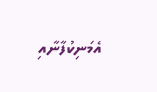އެމަނިކުފާނާއި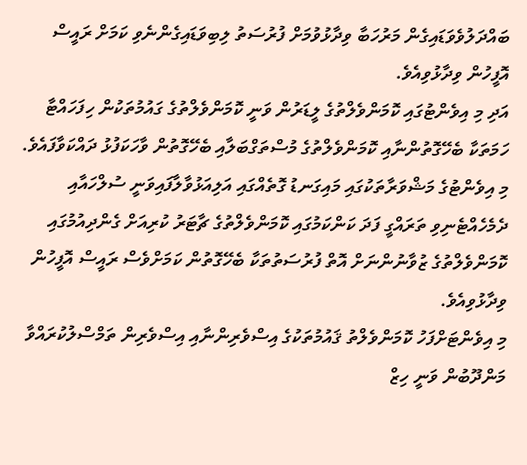ބައްދަލުވެވަޑައިގެން މަރުހަބާ ވިދާޅުވުމަށް ފުރުސަތު ލިބިވަޑައިގެންނެވި ކަމަށް ރައީސް އޮފީހުން ވިދާޅުވިއެވެ.
އަދި މި އިވެންޓުގައި ކޮމަންވެލްތުގެ ލީޑަރުން ވަނީ ކޮމަންވެލްތުގެ ގައުމުތަކުން ހިފަހައްޓާ ހަމަތަކާ ބެހޭގޮތުންނާއި ކޮމަންވެލްތުގެ މުސްތަގްބަލާއި ބެހޭގޮތުން ވާހަކަފުޅު ދައްކަވާފައެވެ. މި އިވެންޓުގެ މަޝްވަރާތަކުގައި މައިގަނޑު ގޮތެއްގައި އަލިއަޅުވާލާފައިވަނީ ސުލްހައާއި ދެމެހެއްޓެނިވި ތަރައްގީ ފަދަ ކަންކަމުގައި ކޮމަންވެލްތުގެ ޗާޓަރު ކުރިއަށް ގެންދިއުމުގައި ކޮމަންވެލްތުގެ ޒުވާނުންނަށް އޮތް ފުރުސަތުތަކާ ބެހޭގޮތުން ކަމަށްވެސް ރައީސް އޮފީހުން ވިދާޅުވިއެވެ.
މި އިވެންޓަށްފަހު ކޮމަންވެލްތު ޤައުމުތަކުގެ އިސްވެރިންނާއި އިސްވެރިން ތަމްސްލުކުރައްވާ މަންދޫބުން ވަނީ ހިޒް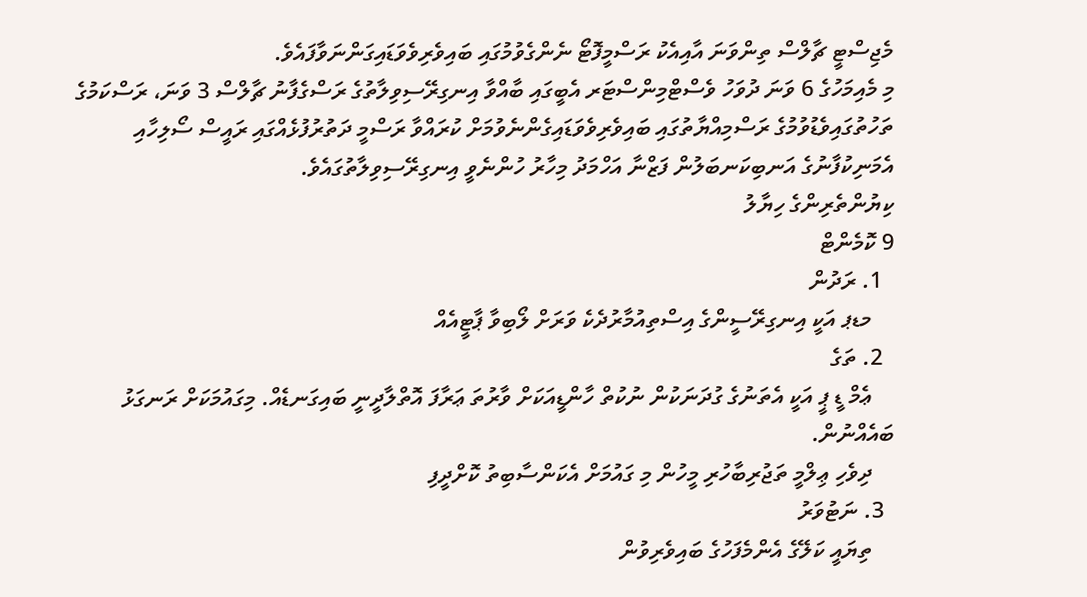މެޖިސްޓީ ޗާލްސް ތިންވަނަ އާއިއެކު ރަސްމީފޮޓޯ ނެންގެވުމުގައި ބައިވެރިވެވަޑައިގަންނަވާފައެވެ.
މި މެއިމަހުގެ 6 ވަނަ ދުވަހު ވެސްޓްމިންސްޓަރ އެބީގައި ބާއްވާ އިނގިރޭސިވިލާތުގެ ރަސްގެފާނު ޗާލްސް 3 ވަނަ، ރަސްކަމުގެ ތަހުތުގައިވެޑުވުމުގެ ރަސްމިއްޔާތުގައި ބައިވެރިވެވަޑައިގެންނެވުމަށް ކުރައްވާ ރަސްމީ ދަތުރުފުޅެއްގައި ރައީސް ސޯލިހާއި އެމަނިކުފާނުގެ އަނބިކަނބަލުން ފަޒްނާ އަހްމަދު މިހާރު ހުންނެވީ އިނގިރޭސިވިލާތުގައެވެ.
ކިޔުންތެރިންގެ ހިޔާލު
9 ކޮމެންޓް
  1. ރަދުން
    މޑޕ އަކީ އިނގިރޭސީންގެ އިސްތިއުމާރުދެކެ ވަރަށް ލޯބިވާ ޕާޓީއެއް
  2. ތަގެ
    ޢެމް ޑީ ޕީ އަކީ އެތަނުގެ ގުދަނަކުން ނުކުތް ހާންޑީއަކަށް ވާރުތަ ޢަރާފަ އޮތްލާދީނީ ބައިގަނޑެއް. މިގައުމަކަށް ރަނގަޅު ބައެއްނުން.
    ދިވެހި ޢިލްމީ ތަޖުރިބާހުރި މީހުން މި ގައުމަށް އެކަންސާބިތު ކޮށްދީފި
  3. ނަޓުވަރު
    ތިޔައީ ކަލޭގެ އެންމެފަހުގެ ބައިވެރިވުން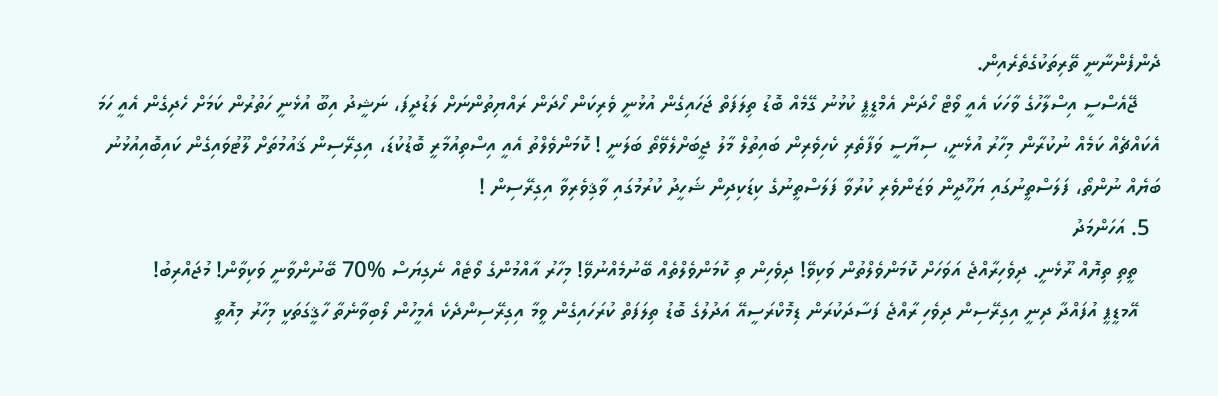ދެންފެންނާނީ ތޭރިތަކުގެތެރެއިން.
    ޖޭއެސްސީ އިސްލާހުގެ ވާހަކަ އެއީ ވޯޓް ހޯދަން އެމްޑީޕީ ކުޅުނު ގޭމެއް ބޮޑު ތިލަފަތް ޖަހައިގެން އުޅުނީ ވެރިކަން ހޯދަން ރައްޔިތުންނަށް ލަޑުދީފަ، ނަޝީދު އިބޫ އުޅެނީ ހަތުރުން ކަމަށް ހެދިގެން އެއީ ހަމަ އެކައްޗެއް ކަމެއް ނުކުރާން މިހާރު އުޅެނީ، ސިޔާސީ ވަފާތެރި ކެހިވެރިން ބައިތުލް މާލު ޖީބަށްލެވޭތޯ ބަލަނީ ! ކޮމަންވެލްތު އެއީ އިސްތިއުމާރީ ބޮޑުކުޑަ، އިގިރޭސިން ޤައުމުތަށް ލޫޓުވައިގެން ކައިބޮއިއުޅުނު ބަޔެއް ނުންތޯ، ފަލަސްތީނުގައި ޔަހޫދީން ވަޒަންވެރި ކުރުވާ ފަލަސްތީނުގެ ކިޑަކިދިން ޝަހީދު ކުރުމުގައި ވާޤިވެރިވާ އިގިރޭސިން !
  5. އަހަންމަދު
    ތީތި ތިޔޮއް ރޫޅެނީ. ދިވެހިރާއްޖެ އަވަހަށް ކޮމަންވެލްތުން ވަކިވޭ! ދިވެހިން ތި ކޮމަންވެލްތެއް ބޭނުމެއްނުވޭ! މިހާރު އާއްމުންގެ ވޯޓެއް ނެގިޔަސް %70 ބޭނުންވާނީ ވަކިވާން! މުޖައްރިބު!
    އޭމޑީޕީ އުފައްދާ ދިނީ އިގިރޭސިން ދިވެހި ރާއްޖެ ފަސާދަކުރަން ޑިމޮކްރަސީއޭ އަދުލުގެ ބޮޑު ތިލަފަތް ކުރަހައިގެން ވީމާ އިގިރޭސިންދެކެ އެމީހުން ލޯބިވާނެތާ ހާޤީގަތަކީ މިހާރު މިއޮތީ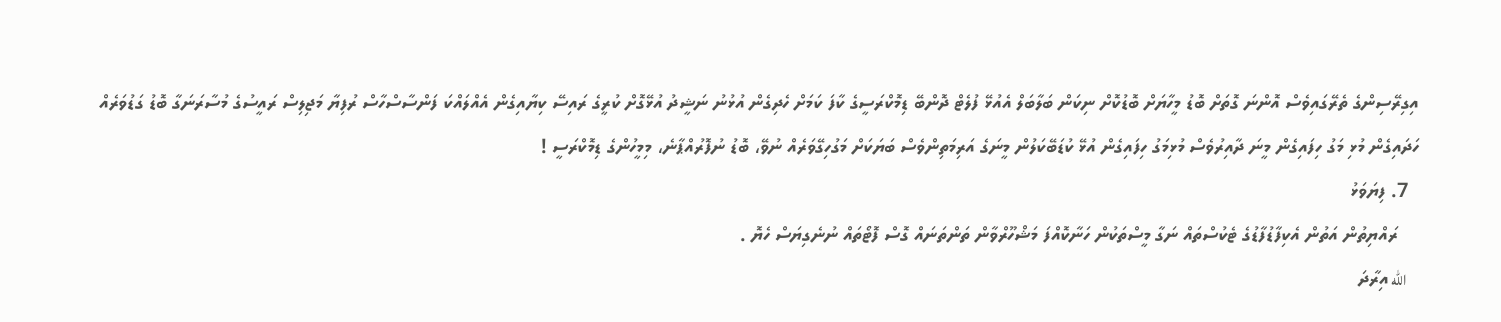އިގިރޭސިންގެ ތެރޭގައިވެސް އޮންނަ ގޮތަށް ބޮޑު މީހާޔަށް ބޮޑުކޮށް ނިކަން ބަލާބަލް އެއުޅޭ ފުލެޓް ދޮންބޭ ޑިމޮކްރަސީގެ ކާފަ ކަމަށް ހެދިގެން އުޅުނު ނަޝީދު އުޅޭގޮށް ކުރީގެ ރައިސޭ ކިޔާއިގެން އެއްލައްކަ ފަންސާސްހާސް ރުފިޔާ މަޖިލިސް ރައީސުގެ މުސާރަނަގާ ބޮޑު ގަޑުވަރެއް ހަދައިގެން މުޅި މަގު ހިފައިގެން މީނަ ދާއިރުވެސް މުޅިމަގު ހިފައިގެން އުޅޭ ކުޑަބޭކަލުން މީނަގެ އަރިމަތިންވެސް ބަޔަކަށް މަގުހިގޭވަރެއް ނުވޭ، ބޮޑު ނުފޮރުއްޕާނެ، މިމީހުންގެ ޑިމޮކްރަސީ !
  7. ފިޔަވަޅު
    ރައްޔިތުން އަތުން އެކިފާޑުފާޑުގެ ޓެކުސްތައް ނަގާ މީސްތަކުން ހަނާކޮއްފަ މަޝްހޫރްވާން ތަންތަނައް ގޮސް ފޮޓޯތައް ނުނެގިޔަސް ހެޔޮ .
    الله އިރާދަ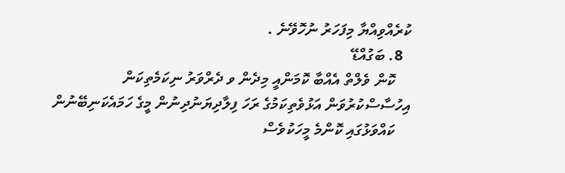ކުރެއްވިއްޔާ މިފަހަރު ނުހޮވޭނެ .
  8. ބަގުއްޑޭ
    ކޮން ވެލްތް އެއްބާ ކޮމަންއީ މިދެން ވ ދެރްވަރު ނިކަމެތިކަން އިހުސާސްކުރުވަން އަޅުވެތިކަމުގެ ރަހަ ފިލާދިޔަނުދިނުން މީގެ ހަމައެކަނިބޭނުން
    ކައްވަޅުގައި ކޮންމެ މީހަކުވެސް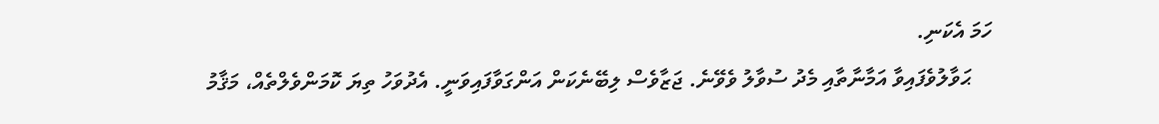ހަމަ އެކަނި.
    ޙަވާލުވެފައިވާ އަމާނާތާއި މެދު ސުވާލު ވެވޭނެ. ޖަޒާވެސް ލިބޭނެކަން އަންގަވާފައިވަނީ. އެދުވަހު ތިޔަ ކޮމަންވެލްތެއް، މަޤާމު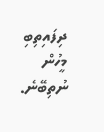ދިފައިތިބި މީހުން ނުތިބޭނެ.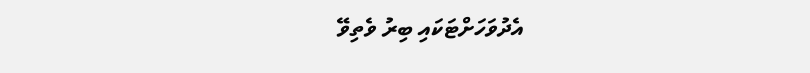އެދުވަހަށްޓަކައި ބިރު ވެތިވޭ